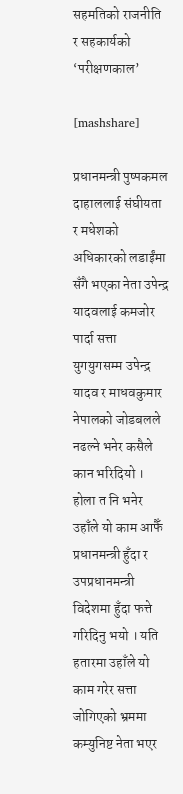सहमतिको राजनीति र सहकार्यको ‘परीक्षणकाल’

[mashshare]

प्रधानमन्त्री पुष्पकमल दाहाललाई संघीयता र मधेशको अधिकारको लडाईंमा सँगै भएका नेता उपेन्द्र यादवलाई कमजोर पार्दा सत्ता युगयुगसम्म उपेन्द्र यादव र माधवकुमार नेपालको जोडबलले नढल्ने भनेर कसैले कान भरिदियो । होला त नि भनेर उहाँले यो काम आफैँ प्रधानमन्त्री हुँदा र उपप्रधानमन्त्री विदेशमा हुँदा फत्ते गरिदिनु भयो । यति हतारमा उहाँले यो काम गरेर सत्ता जोगिएको भ्रममा कम्युनिष्ट नेता भएर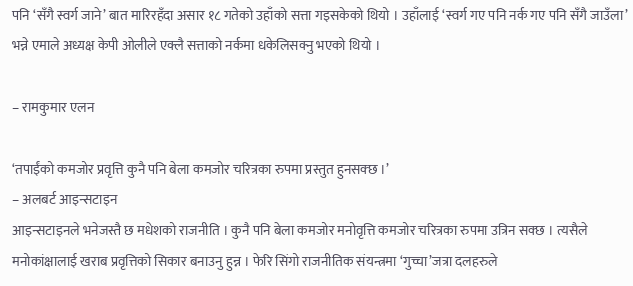पनि ‘सँगै स्वर्ग जाने’ बात मारिरहँदा असार १८ गतेको उहाँको सत्ता गइसकेको थियो । उहाँलाई ‘स्वर्ग गए पनि नर्क गए पनि सँगै जाउँला’ भन्ने एमाले अध्यक्ष केपी ओलीले एक्लै सत्ताको नर्कमा धकेलिसक्नु भएको थियो ।

– रामकुमार एलन

‘तपाईंको कमजोर प्रवृत्ति कुनै पनि बेला कमजोर चरित्रका रुपमा प्रस्तुत हुनसक्छ ।’
– अलबर्ट आइन्सटाइन
आइन्सटाइनले भनेजस्तै छ मधेशको राजनीति । कुनै पनि बेला कमजोर मनोवृत्ति कमजोर चरित्रका रुपमा उत्रिन सक्छ । त्यसैले मनोकांक्षालाई खराब प्रवृत्तिको सिकार बनाउनु हुन्न । फेरि सिंगो राजनीतिक संयन्त्रमा ‘गुच्चा’जत्रा दलहरुले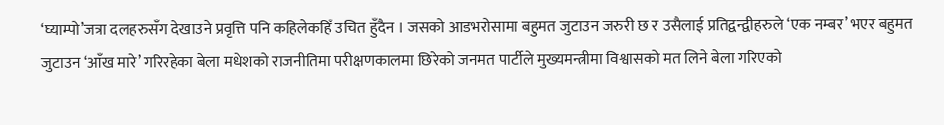‘घ्याम्पो’जत्रा दलहरुसँग देखाउने प्रवृत्ति पनि कहिलेकहिँ उचित हुँदैन । जसको आडभरोसामा बहुमत जुटाउन जरुरी छ र उसैलाई प्रतिद्वन्द्वीहरुले ‘एक नम्बर’ भएर बहुमत जुटाउन ‘आँख मारे’ गरिरहेका बेला मधेशको राजनीतिमा परीक्षणकालमा छिरेको जनमत पार्टीले मुख्यमन्त्रीमा विश्वासको मत लिने बेला गरिएको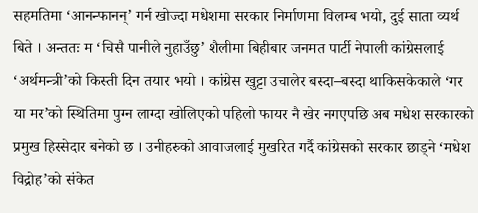सहमतिमा ‘आनन्फानन्’ गर्न खोज्दा मधेशमा सरकार निर्माणमा विलम्ब भयो, दुई साता व्यर्थ बिते । अन्ततः म ‘चिसै पानीले नुहाउँछु’ शैलीमा बिहीबार जनमत पार्टी नेपाली कांग्रेसलाई ‘अर्थमन्त्री’को किस्ती दिन तयार भयो । कांग्रेस खुट्टा उचालेर बस्दा–बस्दा थाकिसकेकाले ‘गर या मर’को स्थितिमा पुग्न लाग्दा खोलिएको पहिलो फायर नै खेर नगएपछि अब मधेश सरकारको प्रमुख हिस्सेदार बनेको छ । उनीहरुको आवाजलाई मुखरित गर्दै कांग्रेसको सरकार छाड्ने ‘मधेश विद्रोह’को संकेत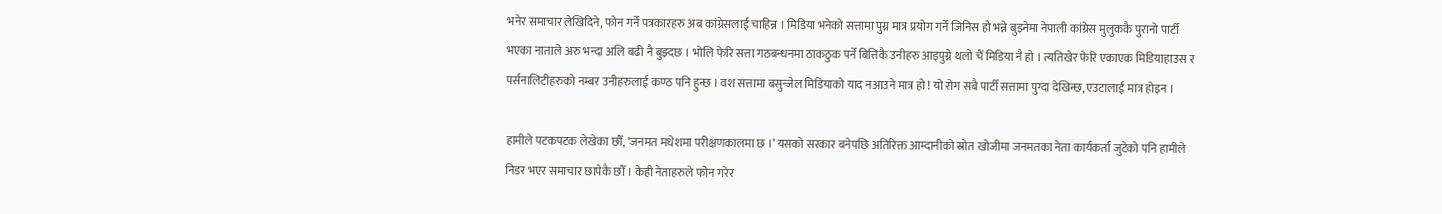भनेर समाचार लेखिदिने, फोन गर्ने पत्रकारहरु अब कांग्रेसलाई चाहिन्न । मिडिया भनेको सत्तामा पुग्न मात्र प्रयोग गर्ने जिनिस हो भन्ने बुझ्नेमा नेपाली कांग्रेस मुलुककै पुरानो पार्टी भएका नाताले अरु भन्दा अलि बढी नै बुझ्दछ । भोलि फेरि सत्ता गठबन्धनमा ठाकठुक पर्ने बित्तिकै उनीहरु आइपुग्ने थलो चैँ मिडिया नै हो । त्यतिखेर फेरि एकाएक मिडियाहाउस र पर्सनालिटीहरुको नम्बर उनीहरुलाई कण्ठ पनि हुन्छ । वश सत्तामा बसुन्जेल मिडियाको याद नआउने मात्र हो ! यो रोग सबै पार्टी सत्तामा पुग्दा देखिन्छ, एउटालाई मात्र होइन ।

हामीले पटकपटक लेखेका छौँ, ‘जनमत मधेशमा परीक्षणकालमा छ ।’ यसको सरकार बनेपछि अतिरिक्त आम्दानीको स्रोत खोजीमा जनमतका नेता कार्यकर्ता जुटेको पनि हामीले निडर भएर समाचार छापेकै छौँ । केही नेताहरुले फोन गरेर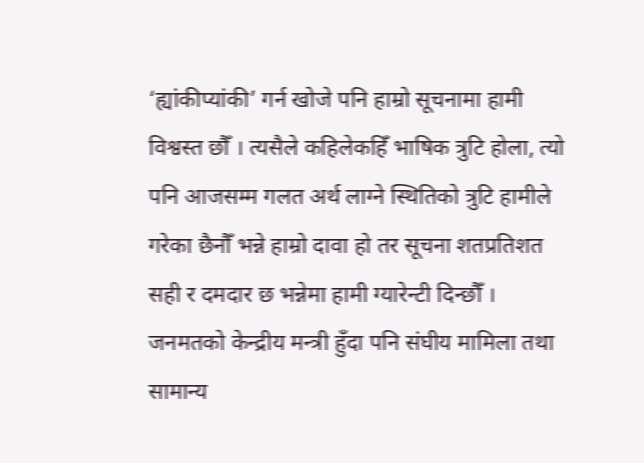‘ह्यांकीप्यांकी’ गर्न खोजे पनि हाम्रो सूचनामा हामी विश्वस्त छौँ । त्यसैले कहिलेकहिँ भाषिक त्रुटि होला, त्यो पनि आजसम्म गलत अर्थ लाग्ने स्थितिको त्रुटि हामीले गरेका छैनौँ भन्ने हाम्रो दावा हो तर सूचना शतप्रतिशत सही र दमदार छ भन्नेमा हामी ग्यारेन्टी दिन्छौँ । जनमतको केन्द्रीय मन्त्री हुँदा पनि संघीय मामिला तथा सामान्य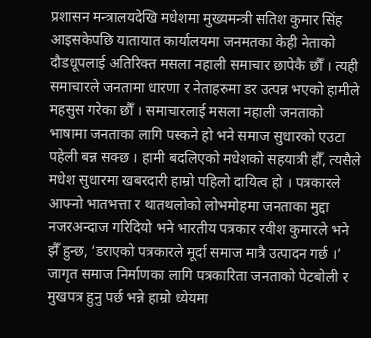प्रशासन मन्त्रालयदेखि मधेशमा मुख्यमन्त्री सतिश कुमार सिंह आइसकेपछि यातायात कार्यालयमा जनमतका केही नेताको दौडधूपलाई अतिरिक्त मसला नहाली समाचार छापेकै छौँ । त्यही समाचारले जनतामा धारणा र नेताहरुमा डर उत्पन्न भएको हामीले महसुस गरेका छौँ । समाचारलाई मसला नहाली जनताको भाषामा जनताका लागि पस्कने हो भने समाज सुधारको एउटा पहेली बन्न सक्छ । हामी बदलिएको मधेशको सहयात्री हौँ, त्यसैले मधेश सुधारमा खबरदारी हाम्रो पहिलो दायित्व हो । पत्रकारले आफ्नो भातभत्ता र थातथलोको लोभमोहमा जनताका मुद्दा नजरअन्दाज गरिदियो भने भारतीय पत्रकार रवीश कुमारले भने झैँ हुन्छ, ‘डराएको पत्रकारले मूर्दा समाज मात्रै उत्पादन गर्छ ।’ जागृत समाज निर्माणका लागि पत्रकारिता जनताको पेटबोली र मुखपत्र हुनु पर्छ भन्ने हाम्रो ध्येयमा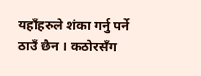यहाँहरुले शंका गर्नु पर्ने ठाउँ छैन । कठोरसँग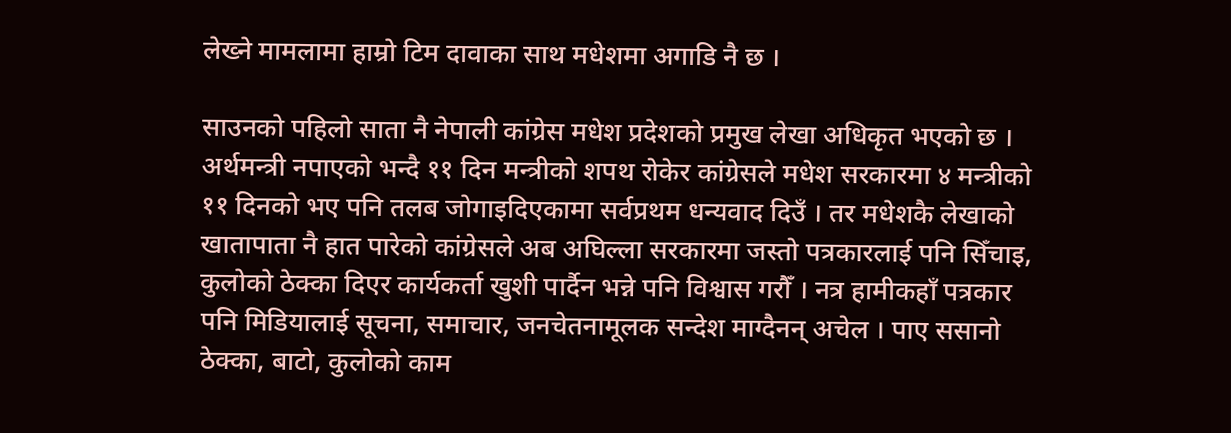लेख्ने मामलामा हाम्रो टिम दावाका साथ मधेशमा अगाडि नै छ ।

साउनको पहिलो साता नै नेपाली कांग्रेस मधेश प्रदेशको प्रमुख लेखा अधिकृत भएको छ । अर्थमन्त्री नपाएको भन्दै ११ दिन मन्त्रीको शपथ रोकेर कांग्रेसले मधेश सरकारमा ४ मन्त्रीको ११ दिनको भए पनि तलब जोगाइदिएकामा सर्वप्रथम धन्यवाद दिउँ । तर मधेशकै लेखाको खातापाता नै हात पारेको कांग्रेसले अब अघिल्ला सरकारमा जस्तो पत्रकारलाई पनि सिँचाइ, कुलोको ठेक्का दिएर कार्यकर्ता खुशी पार्दैन भन्ने पनि विश्वास गरौँ । नत्र हामीकहाँ पत्रकार पनि मिडियालाई सूचना, समाचार, जनचेतनामूलक सन्देश माग्दैनन् अचेल । पाए ससानो ठेक्का, बाटो, कुलोको काम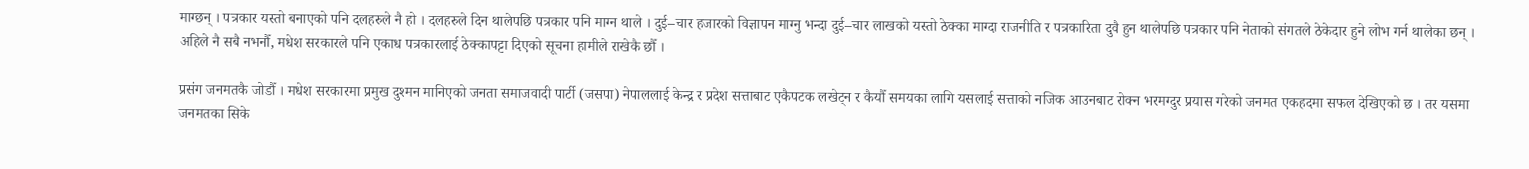माग्छन् । पत्रकार यस्तो बनाएको पनि दलहरुले नै हो । दलहरुले दिन थालेपछि पत्रकार पनि माग्न थाले । दुई–चार हजारको विज्ञापन माग्नु भन्दा दुई–चार लाखको यस्तो ठेक्का माग्दा राजनीति र पत्रकारिता दुवै हुन थालेपछि पत्रकार पनि नेताको संगतले ठेकेदार हुने लोभ गर्न थालेका छन् । अहिले नै सबै नभनौँ, मधेश सरकारले पनि एकाध पत्रकारलाई ठेक्कापट्टा दिएको सूचना हामीले राखेकै छौँ ।

प्रसंग जनमतकै जोडौँ । मधेश सरकारमा प्रमुख दुश्मन मानिएको जनता समाजवादी पार्टी (जसपा) नेपाललाई केन्द्र र प्रदेश सत्ताबाट एकैपटक लखेट्न र कैयौँ समयका लागि यसलाई सत्ताको नजिक आउनबाट रोक्न भरमग्दुर प्रयास गरेको जनमत एकहदमा सफल देखिएको छ । तर यसमा जनमतका सिके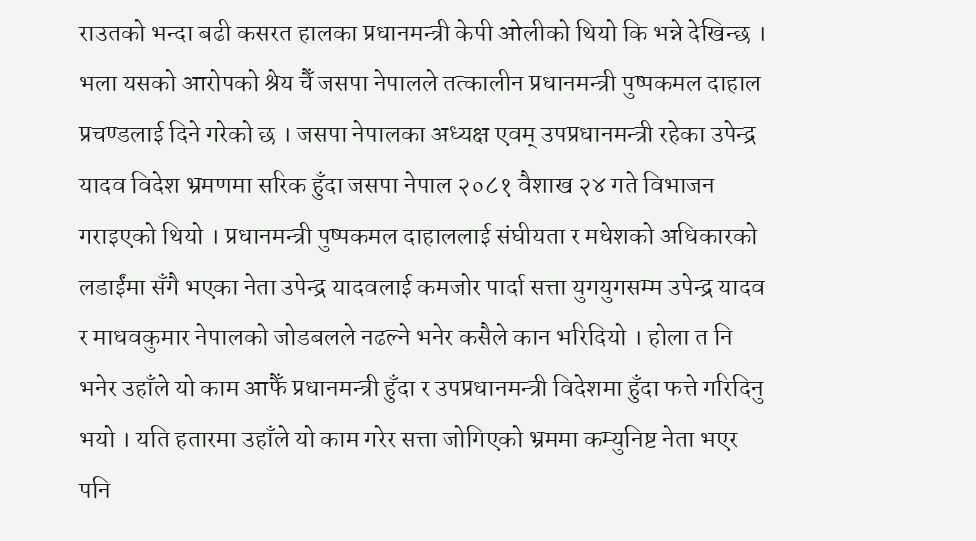राउतको भन्दा बढी कसरत हालका प्रधानमन्त्री केपी ओलीको थियो कि भन्ने देखिन्छ । भला यसको आरोपको श्रेय चैँ जसपा नेपालले तत्कालीन प्रधानमन्त्री पुष्पकमल दाहाल प्रचण्डलाई दिने गरेको छ । जसपा नेपालका अध्यक्ष एवम् उपप्रधानमन्त्री रहेका उपेन्द्र यादव विदेश भ्रमणमा सरिक हुँदा जसपा नेपाल २०८१ वैशाख २४ गते विभाजन गराइएको थियो । प्रधानमन्त्री पुष्पकमल दाहाललाई संघीयता र मधेशको अधिकारको लडाईंमा सँगै भएका नेता उपेन्द्र यादवलाई कमजोर पार्दा सत्ता युगयुगसम्म उपेन्द्र यादव र माधवकुमार नेपालको जोडबलले नढल्ने भनेर कसैले कान भरिदियो । होला त नि भनेर उहाँले यो काम आफैँ प्रधानमन्त्री हुँदा र उपप्रधानमन्त्री विदेशमा हुँदा फत्ते गरिदिनु भयो । यति हतारमा उहाँले यो काम गरेर सत्ता जोगिएको भ्रममा कम्युनिष्ट नेता भएर पनि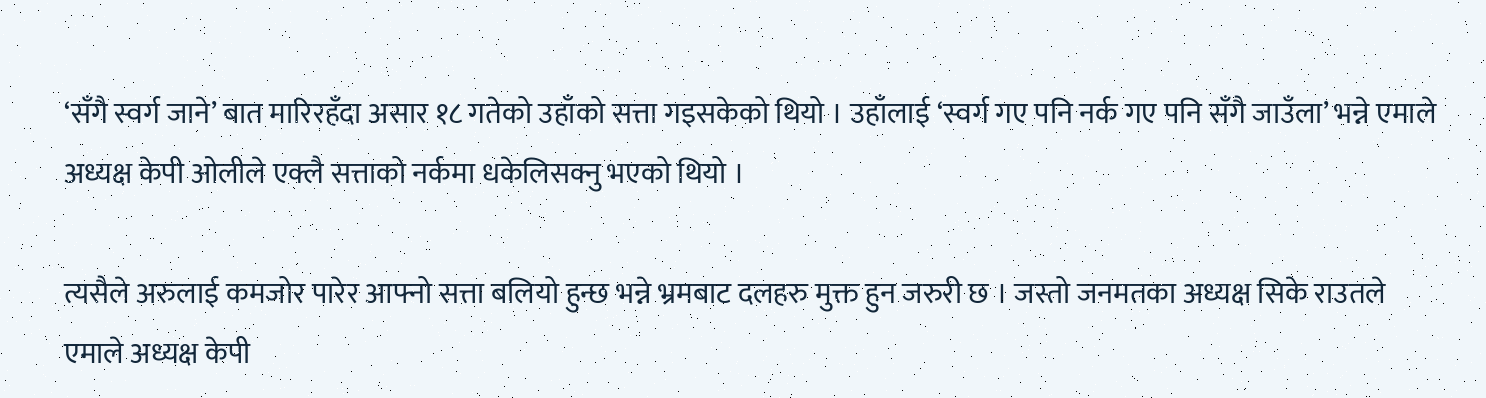‘सँगै स्वर्ग जाने’ बात मारिरहँदा असार १८ गतेको उहाँको सत्ता गइसकेको थियो । उहाँलाई ‘स्वर्ग गए पनि नर्क गए पनि सँगै जाउँला’ भन्ने एमाले अध्यक्ष केपी ओलीले एक्लै सत्ताको नर्कमा धकेलिसक्नु भएको थियो ।

त्यसैले अरुलाई कमजोर पारेर आफ्नो सत्ता बलियो हुन्छ भन्ने भ्रमबाट दलहरु मुक्त हुन जरुरी छ । जस्तो जनमतका अध्यक्ष सिके राउतले एमाले अध्यक्ष केपी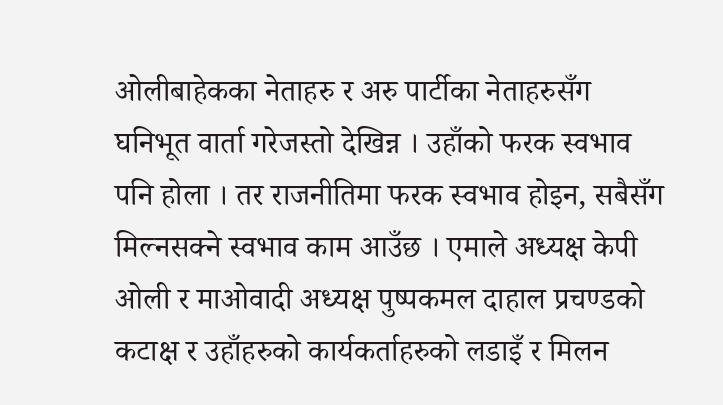ओलीबाहेकका नेताहरु र अरु पार्टीका नेताहरुसँग घनिभूत वार्ता गरेजस्तो देखिन्न । उहाँको फरक स्वभाव पनि होला । तर राजनीतिमा फरक स्वभाव होइन, सबैसँग मिल्नसक्ने स्वभाव काम आउँछ । एमाले अध्यक्ष केपी ओली र माओवादी अध्यक्ष पुष्पकमल दाहाल प्रचण्डको कटाक्ष र उहाँहरुको कार्यकर्ताहरुको लडाइँ र मिलन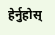हेर्नुहोस्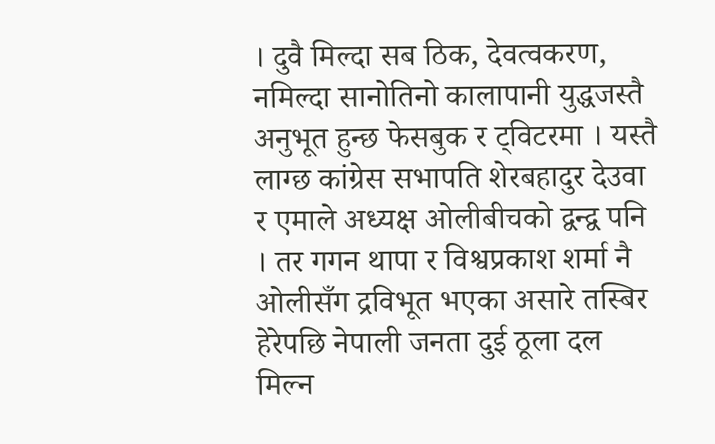। दुवै मिल्दा सब ठिक, देवत्वकरण, नमिल्दा सानोतिनो कालापानी युद्धजस्तै अनुभूत हुन्छ फेसबुक र ट्विटरमा । यस्तै लाग्छ कांग्रेस सभापति शेरबहादुर देउवा र एमाले अध्यक्ष ओलीबीचको द्वन्द्व पनि । तर गगन थापा र विश्वप्रकाश शर्मा नै ओलीसँग द्रविभूत भएका असारे तस्बिर हेरेपछि नेपाली जनता दुई ठूला दल मिल्न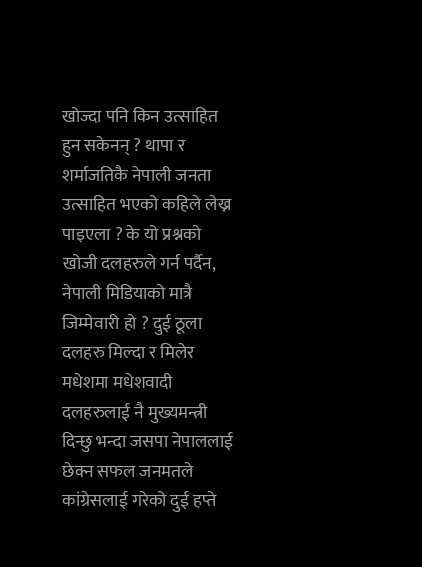खोज्दा पनि किन उत्साहित हुन सकेनन् ? थापा र शर्माजतिकै नेपाली जनता उत्साहित भएको कहिले लेख्न पाइएला ? के यो प्रश्नको खोजी दलहरुले गर्न पर्दैन, नेपाली मिडियाको मात्रै जिम्मेवारी हो ? दुई ठूला दलहरु मिल्दा र मिलेर मधेशमा मधेशवादी दलहरुलाई नै मुख्यमन्त्री दिन्छु भन्दा जसपा नेपाललाई छेक्न सफल जनमतले कांग्रेसलाई गरेको दुई हप्ते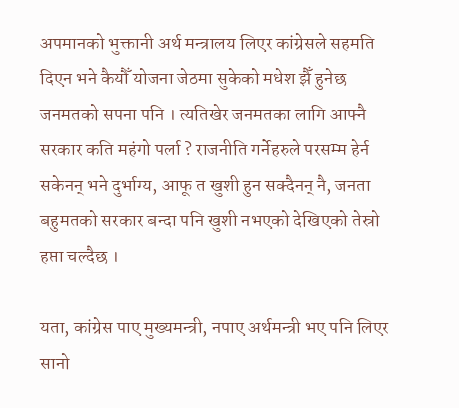अपमानको भुक्तानी अर्थ मन्त्रालय लिएर कांग्रेसले सहमति दिएन भने कैयौँ योजना जेठमा सुकेको मधेश झैँ हुनेछ जनमतको सपना पनि । त्यतिखेर जनमतका लागि आफ्नै सरकार कति महंगो पर्ला ? राजनीति गर्नेहरुले परसम्म हेर्न सकेनन् भने दुर्भाग्य, आफू त खुशी हुन सक्दैनन् नै, जनता बहुमतको सरकार बन्दा पनि खुशी नभएको देखिएको तेस्रो हप्ता चल्दैछ ।

यता, कांग्रेस पाए मुख्यमन्त्री, नपाए अर्थमन्त्री भए पनि लिएर सानो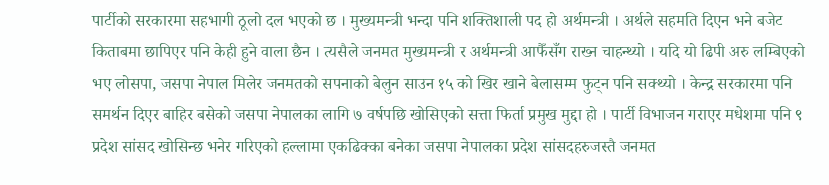पार्टीको सरकारमा सहभागी ठूलो दल भएको छ । मुख्यमन्त्री भन्दा पनि शक्तिशाली पद हो अर्थमन्त्री । अर्थले सहमति दिएन भने बजेट किताबमा छापिएर पनि केही हुने वाला छैन । त्यसैले जनमत मुख्यमन्त्री र अर्थमन्त्री आफैँसँग राख्न चाहन्थ्यो । यदि यो ढिपी अरु लम्बिएको भए लोसपा, जसपा नेपाल मिलेर जनमतको सपनाको बेलुन साउन १५ को खिर खाने बेलासम्म फुट्न पनि सक्थ्यो । केन्द्र सरकारमा पनि समर्थन दिएर बाहिर बसेको जसपा नेपालका लागि ७ वर्षपछि खोसिएको सत्ता फिर्ता प्रमुख मुद्दा हो । पार्टी विभाजन गराएर मधेशमा पनि ९ प्रदेश सांसद खोसिन्छ भनेर गरिएको हल्लामा एकढिक्का बनेका जसपा नेपालका प्रदेश सांसदहरुजस्तै जनमत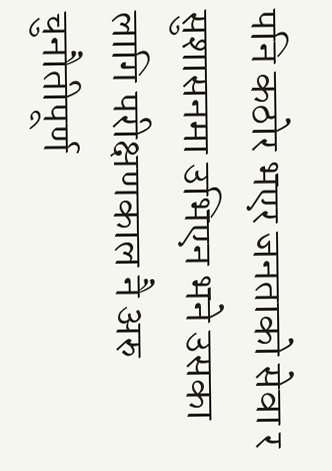पनि कठोर भएर जनताको सेवा र सुशासनमा उभिएन भने उसका लागि परीक्षणकाल नै अरु चुनौतीपूर्ण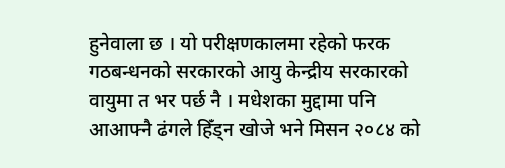हुनेवाला छ । यो परीक्षणकालमा रहेको फरक गठबन्धनको सरकारको आयु केन्द्रीय सरकारको वायुमा त भर पर्छ नै । मधेशका मुद्दामा पनि आआफ्नै ढंगले हिँड्न खोजे भने मिसन २०८४ को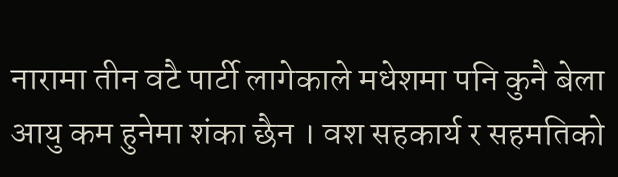नारामा तीन वटै पार्टी लागेकाले मधेशमा पनि कुनै बेला आयु कम हुनेमा शंका छैन । वश सहकार्य र सहमतिको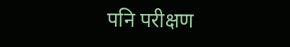पनि परीक्षण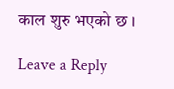काल शुरु भएको छ ।

Leave a Reply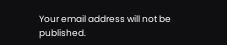Your email address will not be published.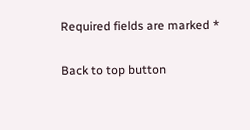Required fields are marked *

Back to top button